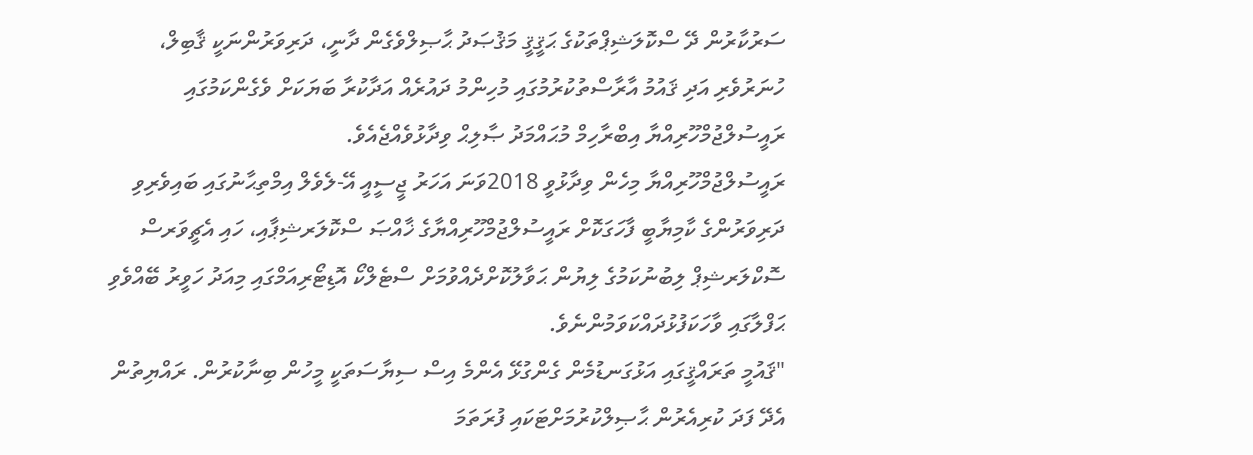ސަރުކާރުން ދޭ ސްކޮލަޝިޕްތަކުގެ ޙަޤީޤީ މަޤުޞަދު ޙާޞިލްވެގެން ދާނީ، ދަރިވަރުންނަކީ ޤާބިލް، ހުނަރުވެރި އަދި ޤައުމު އާރާސްތުކުރުމުގައި މުހިންމު ދައުރެއް އަދާކުރާ ބަޔަކަށް ވެގެންކަމުގައި ރައީސުލްޖުމްހޫރިއްޔާ އިބްރާހިމް މުޙައްމަދު ޞާލިޙް ވިދާޅުވެއްޖެއެވެ.
ރައީސުލްޖުމްހޫރިއްޔާ މިހެން ވިދާޅުވީ 2018ވަނަ އަހަރު ޖީސީއީ އޭ-ލެވެލް އިމްތިޙާނުގައި ބައިވެރިވި ދަރިވަރުންގެ ކާމިޔާބީ ފާހަގަކޮށް ރައީސުލްޖުމްހޫރިއްޔާގެ ޚާއްޞަ ސްކޮލަރޝިޕާއި، ހައި އެޗީވަރސް ސޮކްލަރޝިޕް ލިބުނުކަމުގެ ލިޔުން ޙަވާލުކޮށްދެއްވުމަށް ސްޓެލްކޯ އޮޑިޓޯރިއަމްގައި މިއަދު ހަވީރު ބޭއްވެވި ޙަފްލާގައި ވާހަކަފުޅުދައްކަވަމުންނެވެ.
"ޤައުމީ ތަރައްޤީގައި އަޅުގަނޑުމެން ގެންގުޅޭ އެންމެ އިސް ސިޔާސަތަކީ މީހުން ބިނާކުރުން. ރައްޔިތުން އެދޭ ފަދަ ކުރިއެރުން ޙާޞިލްކުރުމަށްޓަކައި ފުރަތަމަ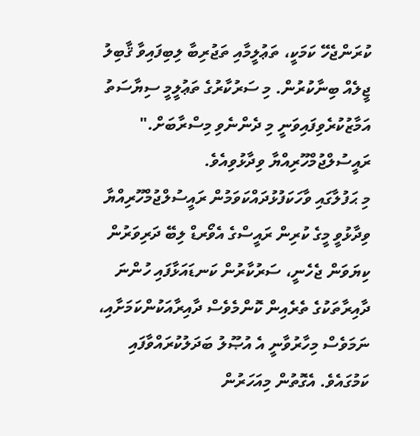ކުރަންޖެހޭ ކަމަކީ، ތަޢުލީމާއި ތަޖުރިބާ ލިބިފައިވާ ޤާބިލު ޖީލެއް ބިނާކުރުން. މި ސަރުކާރުގެ ތަޢުލީމީ ސިޔާސަތު އަމާޒުކުރެވިފައިވަނީ މި ދެންނެވި މިސްރާބަށް." ރައީސުލްޖުމްހޫރިއްޔާ ވިދާޅުވިއެވެ.
މި ޙަފުލާގައި ވާހަކަފުޅުދައްކަވަމުން ރައީސުލްޖުމްހޫރިއްޔާ ވިދާޅުވީ މީގެ ކުރިން ރައީސްގެ އެވޯރޑް ލިބޭ ދަރިވަރުން ކިޔަވަން ޖެހެނީ، ސަރުކާރުން ކަނޑައަޅާފައި ހުންނަ ދާއިރާތަކުގެ ތެރެއިން ކޮންމެވެސް ދާއިރާއަކުންކަމަށާއި، ނަމަވެސް މިހާރުވާނީ އެ އުޞޫލު ބަދަލުކުރައްވާފައި ކަމުގައެވެ. އެގޮތުން މިއަހަރުން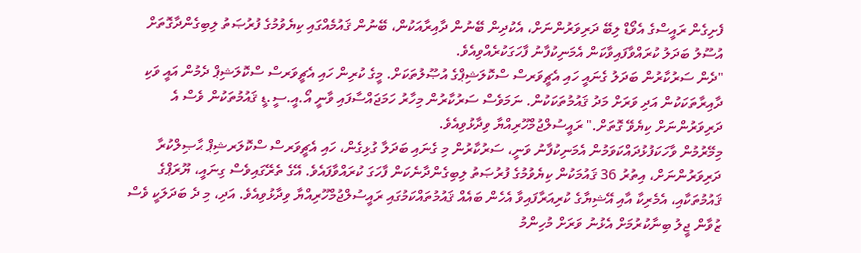ފެށިގެން ރައީސްގެ އެވޯޑް ލިބޭ ދަރިވަރުންނަށް، އެކުދިން ބޭނުން ދާއިރާއަކުން، ބޭނުން ޤައުމެއްގައި ކިޔެވުމުގެ ފުރުޞަތު ލިބިގެންދާގޮތަށް އުސޫލު ބަދަލު ކުރައްވާފައިވާކަން އެމަނިކުފާނު ފާހަގަކުރެއްވިއެވެ.
"ދެން ސަރުކާރުން ބަދަލު ގެނައީ ހައި އެޗީވަރސް ސްކޮލަޝިޕްގެ އުޞޫލުތަކަށް. މީގެ ކުރިން ހައި އެޗީވަރސް ސްކޮލަޝިޕް ދެމުން އައީ ވަކި ދާއިރާތަކަކުން އަދި ވަރަށް މަދު ޤައުމުތަކަކުން. ނަމަވެސް ސަރުކާރުން މިހާރު ހަމަޖައްސާފައި ވާނީ އޯ.އީ.ސީ.ޑީ ޤައުމުތަކުން ވެސް އެ ދަރިވަރުންނަށް ކިޔެވޭ ގޮތަށް." ރައީސުލްޖުމްހޫރިއްޔާ ވިދާޅުވިއެވެ.
މިމޭރުމުން ވާހަކަފުޅުދައްކަވަމުން އެމަނިކުފާނު ވަނީ، ސަރުކާރުން މި ގެނައި ބަދަލާ ގުޅިގެން، ހައި އެޗީވަރސް ސްކޮލަރޝިޕް ޙާޞިލްކުރާ ދަރިވަރުންނަށް، އިތުރު 36 ޤައުމަކުން ކިޔެވުމުގެ ފުރުޞަތު ލިބިގެންދާނެކަން ފާހަގަ ކުރައްވާފައެވެ. އޭގެ ތެރޭގައިވެސް ގިނައީ، ޔޫރަޕްގެ ޤައުމުތަކާއި، އެމެރިކާ އާއި އޭޝިޔާގެ ކުރިއަރާފައިވާ އެހެން ބައެއް ޤައުމުތައްކަމުގައި ރައީސުލްޖުމްހޫރިއްޔާ ވިދާޅުވިއެވެ. އަދި، މި ދެ ބަދަލަކީ ވެސް ޒުވާން ޖީލު ބިނާކުރުމަށް އެޅުނު ވަރަށް މުހިންމު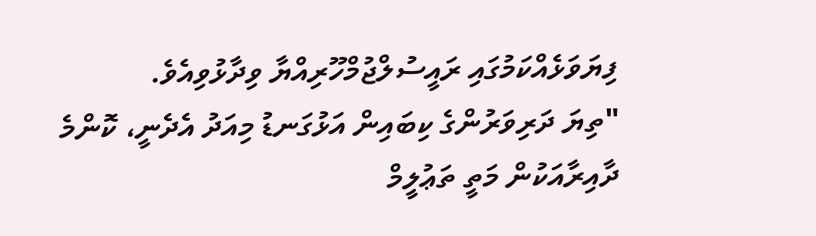ފިޔަވަޅެއްކަމުގައި ރައީސުލްޖުމްހޫރިއްޔާ ވިދާޅުވިއެވެ.
"ތިޔަ ދަރިވަރުންގެ ކިބައިން އަޅުގަނޑު މިއަދު އެދެނީ، ކޮންމެ ދާއިރާއަކުން މަތީ ތަޢުލީމް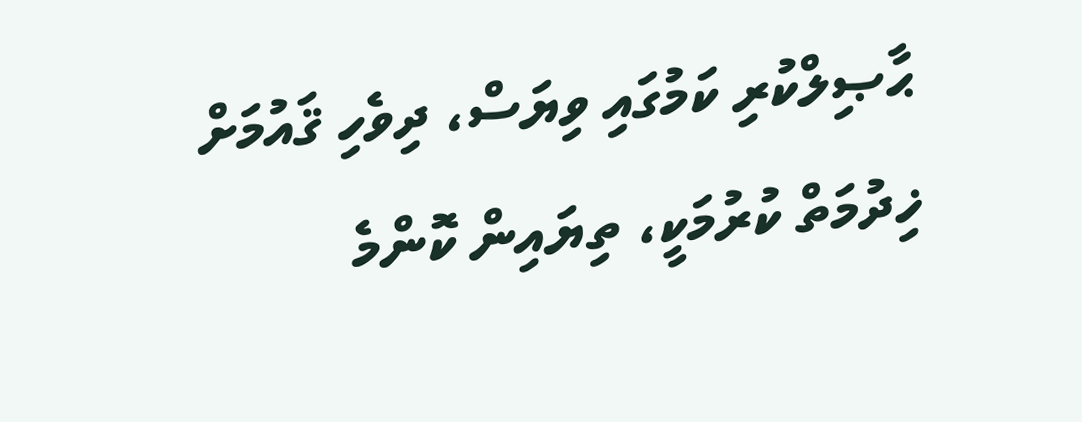ޙާޞިލްކުރި ކަމުގައި ވިޔަސް، ދިވެހި ޤައުމަށް ޚިދުމަތް ކުރުމަކީ، ތިޔައިން ކޮންމެ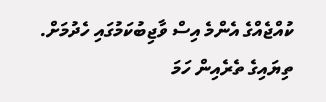ކުއްޖެއްގެ އެންމެ އިސް ވާޖިބުކަމުގައި ހެދުމަށް. ތިޔައިގެ ތެރެއިން ހަމަ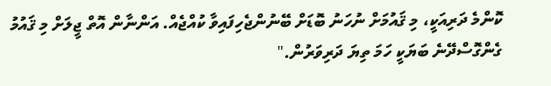ކޮންމެ ދަރިއަކީ، މި ޤައުމަށް ނުހަނު ބޮޑަށް ބޭނުންޖެހިފައިވާ ކުއްޖެއް. އަންނާން އޮތް ޖީލަށް މި ޤައުމު ގެންގޮސްދޭނެ ބަޔަކީ ހަމަ ތިޔަ ދަރިވަރުން."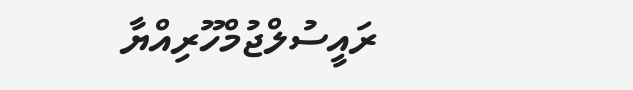ރައީސުލްޖުމްހޫރިއްޔާ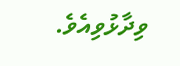ވިދާޅުވިއެވެ.